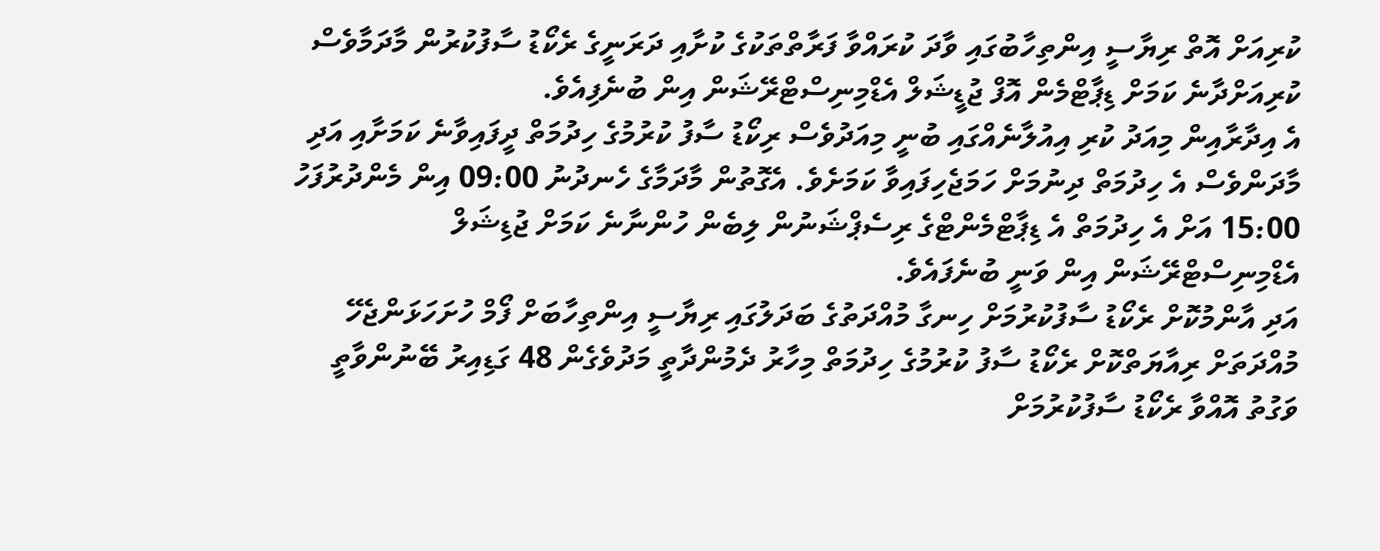ކުރިއަށް އޮތް ރިޔާސީ އިންތިހާބުގައި ވާދަ ކުރައްވާ ފަރާތްތަކުގެ ކުށާއި ދަރަނީގެ ރެކޯޑު ސާފުކުރުން މާދަމާވެސް ކުރިއަށްދާނެ ކަމަށް ޑިޕާޓްމެން އޮފް ޖުޑީޝަލް އެޑްމިނިސްޓްރޭޝަން އިން ބުނެފިއެވެ.
އެ އިދާރާއިން މިއަދު ކުރި އިއުލާނެއްގައި ބުނީ މިއަދުވެސް ރިކޯޑު ސާފު ކުރުމުގެ ހިދުމަތް ދީފައިވާނެ ކަމަށާއި އަދި މާދަންވެސް އެ ހިދުމަތް ދިނުމަށް ހަމަޖެހިފައިވާ ކަމަށެވެ. އެގޮތުން މާދަމާގެ ހެނދުނު 09:00 އިން މެންދުރުފަހު 15:00 އަށް އެ ހިދުމަތް އެ ޑިޕާޓްމެންޓްގެ ރިސެޕްޝަނުން ލިބެން ހުންނާނެ ކަމަށް ޖުޑިޝަލް އެޑްމިނިސްޓްރޭޝަން އިން ވަނީ ބުނެފައެވެ.
އަދި އާންމުކޮށް ރެކޯޑު ސާފުކުރުމަށް ހިނގާ މުއްދަތުގެ ބަދަލުގައި ރިޔާސީ އިންތިހާބަށް ފޯމް ހުށަހަޅަންޖެހޭ މުއްދަތަށް ރިއާޔަތްކޮށް ރެކޯޑު ސާފު ކުރުމުގެ ހިދުމަތް މިހާރު ދެމުންދާތީ މަދުވެގެން 48 ގަޑިއިރު ބޭނުންވާތީ ވަގުތު އޮއްވާ ރެކޯޑު ސާފުކުރުމަށް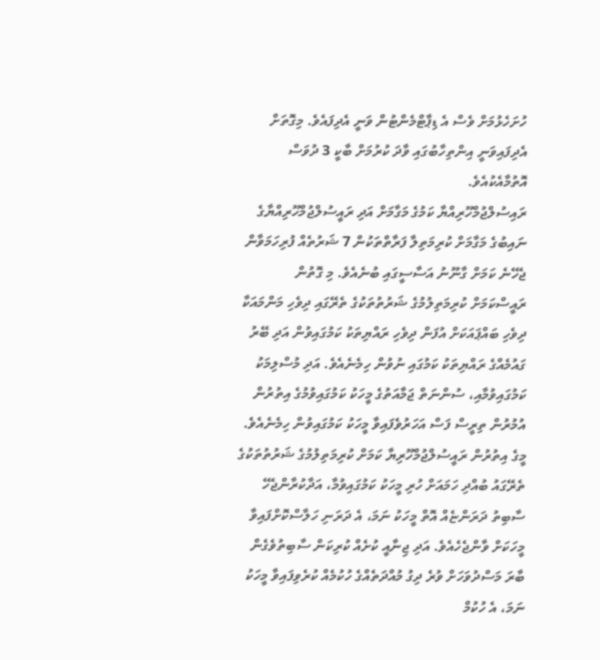ހުށަހެޅުމަށް ވެސް އެ ޑިޕާޓްމެންޓުން ވަނީ އެދިފައެވެ. މިގޮތަށް އެދިފައިވަނީ އިންތިހާބުގައި ވާދަ ކުރުމަށް ބާކީ 3 ދުވަސް އޮތުމާއެކުއެވެ.
ރައިސުލްޖުމްހޫރިއްޔާ ކަމުގެ މަގާމަށް އަދި ރައީސުލްޖުމްހޫރިއްޔާގެ ނައިބުގެ މަގާމަށް ކުރިމަތިލާ ފަރާތްތަކުން 7 ޝަރުތެއް ފުރިހަމަވާން ޖެހޭނެ ކަމަށް ގާނޫނު އަސާސީގައި ބުނެއެވެ. މި ގޮތުން ރައީސްކަމަށް ކުރިމަތިލުމުގެ ޝަރުތުތަކުގެ ތެރޭގައި ދިވެހި މަންމައަކާ ދިވެހި ބައްޕައަކަށް އުފަން ދިވެހި ރައްޔިތަކު ކަމުގައިވުން އަދި ބޭރު ގައުމެއްގެ ރައްޔިތަކު ކަމުގައި ނުވުން ހިމެނެއެވެ. އަދި މުސްލިމަކު ކަމުގައިވުމާއި، ސުންނަތް ޖަމާއަތުގެ މީހަކު ކަމުގައިވުމުގެ އިތުރުން އުމުރުން ތިރީސް ފަސް އަހަރުވެފައިވާ މީހަކު ކަމުގައިވުން ހިމެނެއެވެ.
މީގެ އިތުރުން ރައީސުލްޖުމްހޫރިޔާ ކަމަށް ކުރިމަތިލުމުގެ ޝަރުތުތަކުގެ ތެރޭގައު ބުއްދި ހަމައަށް ހުރި މީހަކު ކަމުގައިވުމާ، އަދާކުރާންޖެހޭ ސާބިތު ދަރަންޏެއް އޮތް މީހަކު ނަމަ، އެ ދަރަނި ހަލާސްކޮށްފައިވާ މީހަކަށް ވާންޖެހެއެވެ. އަދި ޖިނާއީ ކުށެއް ކުރިކަން ސާބިތުވެގެން ބާރަ މަސްދުވަހަށް ވުރެ ދިގު މުއްދަތެއްގެ ހުކުމެއް ކުރެވިފައިވާ މީހަކު ނަމަ، އެ ހުކުމް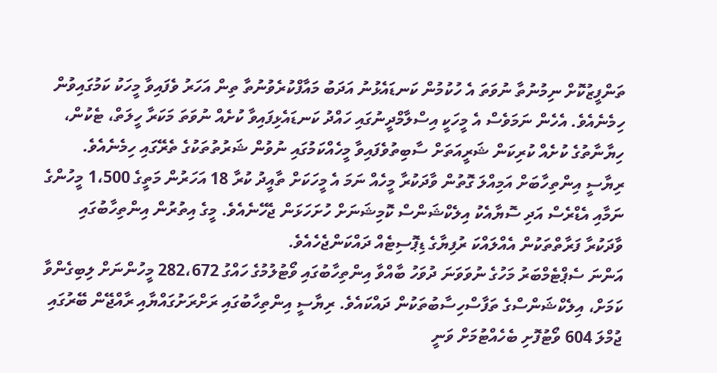ތަންފީޒުކޮށް ނިމުނުތާ ނުވަތަ އެ ހުކުމުން ކަނޑައެޅުނު އަދަބު މައާފްކުރެވުނުތާ ތިން އަހަރު ވެފައިވާ މީހަކު ކަމުގައިވުން ހިމެނެއެވެ. އެހެން ނަމަވެސް އެ މީހަކީ އިސްލާމްދީނުގައި ހައްދު ކަނޑައެޅިފައިވާ ކުށެއް ނުވަތަ މަކަރާ ހީލަތް، ޓެކުން، ހިޔާނާތުގެ ކުށެއް ކުރިކަން ޝަރީއަތަށް ސާބިތުވެފައިވާ މީހެއްކަމުގައި ނުވުން ޝަރުތުތަކުގެ ތެރޭގައި ހިމެނެއެވެ.
ރިޔާސީ އިންތިހާބަށް އަމިއްލަ ގޮތުން ވާދަކުރާ މީހެއް ނަމަ އެ މީހަކަށް ތާއީދު ކުރާ 18 އަހަރުން މަތީގެ 1،500 މީހުންގެ ނަމާއި އެޑްރެސް އަދި ސޮޔާއެކު އިލެކްޝަންސް ކޮމިޝަނަށް ހުށަހަޅަން ޖެހޭނެއެވެ. މީގެ އިތުރުން އިންތިހާބުގައި ވާދަކުރާ ފަރާތްތަކުން އެއްލައްކަ ރުފިޔާގެ ޑިޕޮސިޓެއް ދައްކަންޖެހެއެވެ.
އަންނަ ސެޕްޓެމްބަރު މަހުގެ ނުވަވަނަ ދުވަހު ބާއްވާ އިންތިހާބުގައި ވޯޓުލުމުގެ ހައްގު 282،672 މީހުންނަށް ލިބިގެންވާ ކަމަށް، އިލެކްޝަންސްގެ ތަފާސްހިސާބުތަކުން ދައްކައެވެ. ރިޔާސީ އިންތިހާބުގައި ރަށްރަށުގައްޔާއި ރާއްޖޭން ބޭރުގައި ޖުމްލަ 604 ވޯޓުފޮށި ބެހެއްޓުމަށް ވަނީ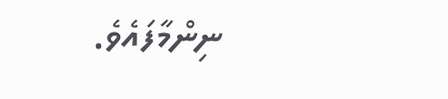ނިންމާފައެވެ.